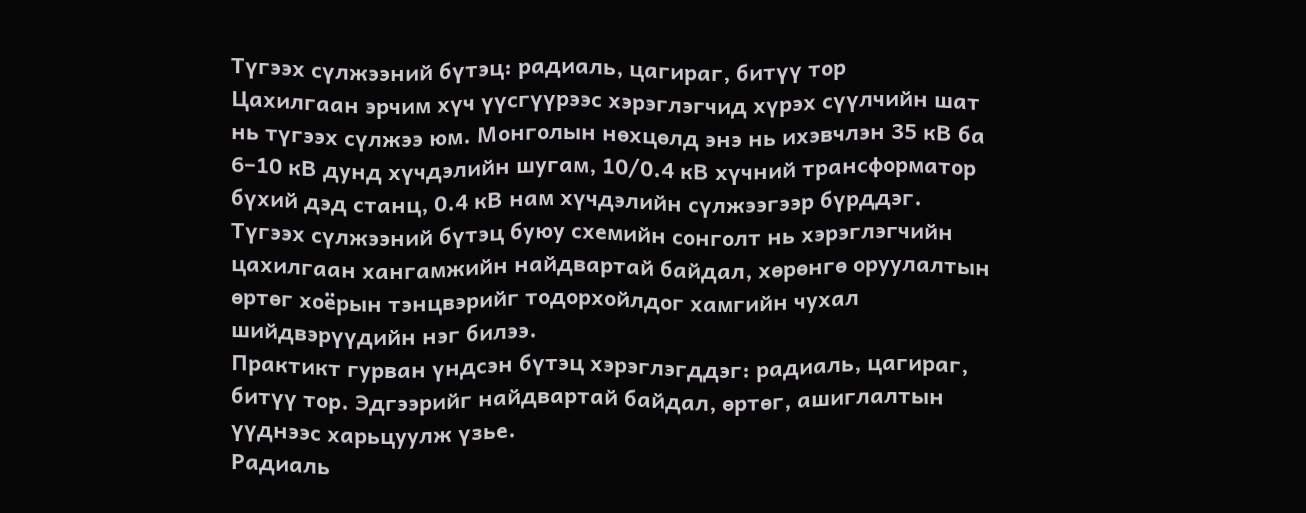Түгээх сүлжээний бүтэц: радиаль, цагираг, битүү тор
Цахилгаан эрчим хүч үүсгүүрээс хэрэглэгчид хүрэх сүүлчийн шат нь түгээх сүлжээ юм. Монголын нөхцөлд энэ нь ихэвчлэн 35 кВ ба 6–10 кВ дунд хүчдэлийн шугам, 10/0.4 кВ хүчний трансформатор бүхий дэд станц, 0.4 кВ нам хүчдэлийн сүлжээгээр бүрддэг. Түгээх сүлжээний бүтэц буюу схемийн сонголт нь хэрэглэгчийн цахилгаан хангамжийн найдвартай байдал, хөрөнгө оруулалтын өртөг хоёрын тэнцвэрийг тодорхойлдог хамгийн чухал шийдвэрүүдийн нэг билээ.
Практикт гурван үндсэн бүтэц хэрэглэгддэг: радиаль, цагираг, битүү тор. Эдгээрийг найдвартай байдал, өртөг, ашиглалтын үүднээс харьцуулж үзье.
Радиаль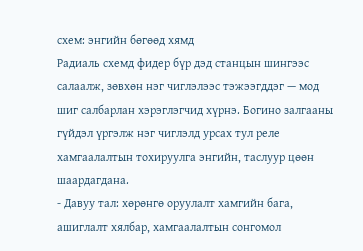схем: энгийн бөгөөд хямд
Радиаль схемд фидер бүр дэд станцын шингээс салаалж, зөвхөн нэг чиглэлээс тэжээгддэг — мод шиг салбарлан хэрэглэгчид хүрнэ. Богино залгааны гүйдэл үргэлж нэг чиглэлд урсах тул реле хамгаалалтын тохируулга энгийн, таслуур цөөн шаардагдана.
- Давуу тал: хөрөнгө оруулалт хамгийн бага, ашиглалт хялбар, хамгаалалтын сонгомол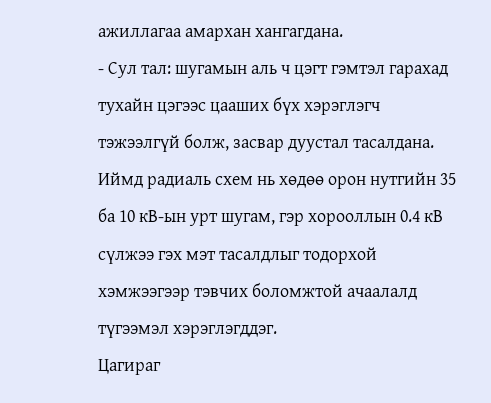ажиллагаа амархан хангагдана.
- Сул тал: шугамын аль ч цэгт гэмтэл гарахад тухайн цэгээс цааших бүх хэрэглэгч тэжээлгүй болж, засвар дуустал тасалдана.
Иймд радиаль схем нь хөдөө орон нутгийн 35 ба 10 кВ-ын урт шугам, гэр хорооллын 0.4 кВ сүлжээ гэх мэт тасалдлыг тодорхой хэмжээгээр тэвчих боломжтой ачаалалд түгээмэл хэрэглэгддэг.
Цагираг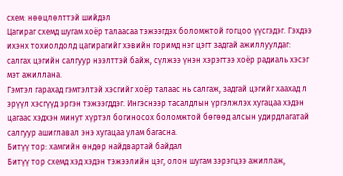схем: нөөцлөлттэй шийдэл
Цагираг схемд шугам хоёр талаасаа тэжээгдэх боломжтой гогцоо үүсгэдэг. Гэхдээ ихэнх тохиолдолд цагирагийг хэвийн горимд нэг цэгт задгай ажиллуулдаг: салгах цэгийн салгуур нээлттэй байж, сүлжээ үнэн хэрэгтээ хоёр радиаль хэсэг мэт ажиллана.
Гэмтэл гарахад гэмтэлтэй хэсгийг хоёр талаас нь салгаж, задгай цэгийг хаахад л эрүүл хэсгүүд эргэн тэжээгддэг. Ингэснээр тасалдлын үргэлжлэх хугацаа хэдэн цагаас хэдхэн минут хүртэл богиносох боломжтой бөгөөд алсын удирдлагатай салгуур ашиглавал энэ хугацаа улам багасна.
Битүү тор: хамгийн өндөр найдвартай байдал
Битүү тор схемд хэд хэдэн тэжээлийн цэг, олон шугам зэрэгцээ ажиллаж,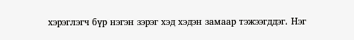хэрэглэгч бүр нэгэн зэрэг хэд хэдэн замаар тэжээгддэг. Нэг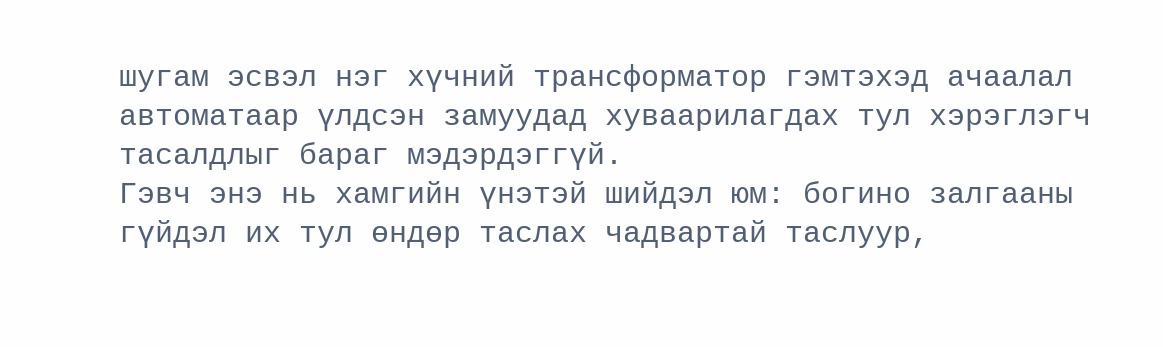шугам эсвэл нэг хүчний трансформатор гэмтэхэд ачаалал автоматаар үлдсэн замуудад хуваарилагдах тул хэрэглэгч тасалдлыг бараг мэдэрдэггүй.
Гэвч энэ нь хамгийн үнэтэй шийдэл юм: богино залгааны гүйдэл их тул өндөр таслах чадвартай таслуур,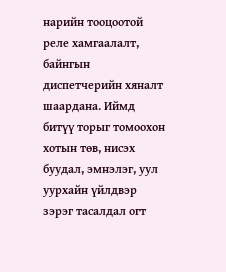нарийн тооцоотой реле хамгаалалт, байнгын диспетчерийн хяналт шаардана. Иймд битүү торыг томоохон хотын төв, нисэх буудал, эмнэлэг, уул уурхайн үйлдвэр зэрэг тасалдал огт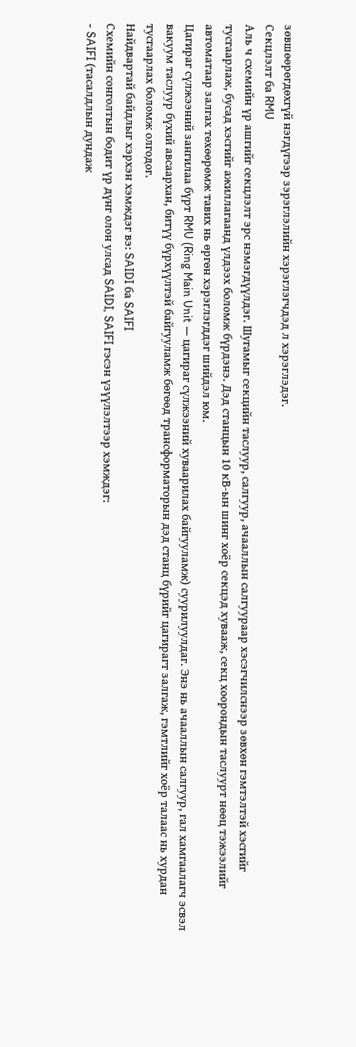зөвшөөрөгдөхгүй нэгдүгээр зэрэглэлийн хэрэглэгчдэд л хэрэглэдэг.
Секцлэлт ба RMU
Аль ч схемийн үр ашгийг секцлэлт эрс нэмэгдүүлдэг. Шугамыг секцийн таслуур, салгуур, ачааллын салгуураар хэсэгчилснээр зөвхөн гэмтэлтэй хэсгийг тусгаарлаж, бусад хэсгийг ажиллагаанд үлдээх боломж бүрдэнэ. Дэд станцын 10 кВ-ын шинг хоёр секцэд хувааж, секц хоорондын таслуурт нөөц тэжээлийг автоматаар залгах төхөөрөмж тавих нь өргөн хэрэглэгддэг шийдэл юм.
Цагираг сүлжээний зангилаа бүрт RMU (Ring Main Unit — цагираг сүлжээний хуваарилах байгууламж) суурилуулдаг. Энэ нь ачааллын салгуур, гал хамгаалагч эсвэл вакуум таслуур бүхий авсаархан, битүү бүрхүүлтэй байгууламж бөгөөд трансформаторын дэд станц бүрийг цагирагт залгаж, гэмтлийг хоёр талаас нь хурдан тусгаарлах боломж олгодог.
Найдвартай байдлыг хэрхэн хэмждэг вэ: SAIDI ба SAIFI
Схемийн сонголтын бодит үр дүнг олон улсад SAIDI, SAIFI гэсэн үзүүлэлтээр хэмждэг:
- SAIFI (тасалдлын дундаж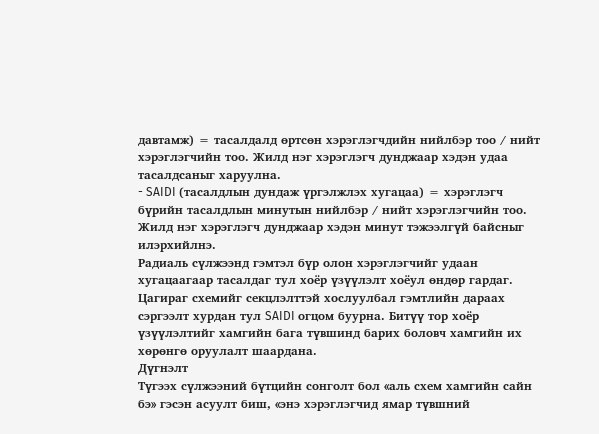давтамж) = тасалдалд өртсөн хэрэглэгчдийн нийлбэр тоо / нийт хэрэглэгчийн тоо. Жилд нэг хэрэглэгч дунджаар хэдэн удаа тасалдсаныг харуулна.
- SAIDI (тасалдлын дундаж үргэлжлэх хугацаа) = хэрэглэгч бүрийн тасалдлын минутын нийлбэр / нийт хэрэглэгчийн тоо. Жилд нэг хэрэглэгч дунджаар хэдэн минут тэжээлгүй байсныг илэрхийлнэ.
Радиаль сүлжээнд гэмтэл бүр олон хэрэглэгчийг удаан хугацаагаар тасалдаг тул хоёр үзүүлэлт хоёул өндөр гардаг. Цагираг схемийг секцлэлттэй хослуулбал гэмтлийн дараах сэргээлт хурдан тул SAIDI огцом буурна. Битүү тор хоёр үзүүлэлтийг хамгийн бага түвшинд барих боловч хамгийн их хөрөнгө оруулалт шаардана.
Дүгнэлт
Түгээх сүлжээний бүтцийн сонголт бол «аль схем хамгийн сайн бэ» гэсэн асуулт биш, «энэ хэрэглэгчид ямар түвшний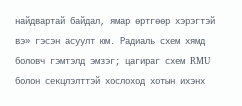найдвартай байдал, ямар өртгөөр хэрэгтэй вэ» гэсэн асуулт юм. Радиаль схем хямд боловч гэмтэлд эмзэг; цагираг схем RMU болон секцлэлттэй хослоход хотын ихэнх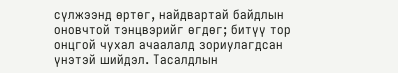сүлжээнд өртөг, найдвартай байдлын оновчтой тэнцвэрийг өгдөг; битүү тор онцгой чухал ачаалалд зориулагдсан үнэтэй шийдэл. Тасалдлын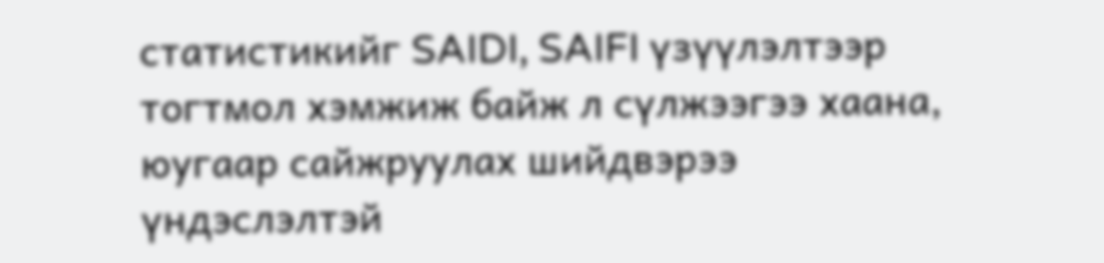статистикийг SAIDI, SAIFI үзүүлэлтээр тогтмол хэмжиж байж л сүлжээгээ хаана, юугаар сайжруулах шийдвэрээ үндэслэлтэй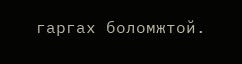гаргах боломжтой.